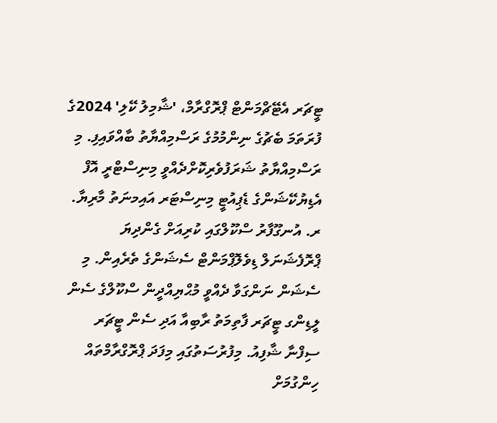ޓީޗަރ އެޓޭޗްމަންޓް ޕްރޮގްރާމް، 'ޝާމިލު ކޭލި' 2024ގެ ފުރަތަމަ ބެޗުގެ ނިންމުމުގެ ރަސްމިއްޔާތު ބާއްވައިފި. މި ރަސްމިއްޔާތު ޝަރަފުވެރިކޮށްދެއްވީ މިނިސްޓްރީ އޮފް އެޑިޔުކޭޝަންގެ ޑެޕިއުޓީ މިނިސްޓަރ އައިމނަތު މާރިޔާ.
ރ. އުނގޫފާރު ސްކޫލްގައި ކުރިއަށް ގެންދިޔަ ޕްރޮފެޝަނަލް ޑިވެލޮޕްމަންޓް ސެޝަންގެ ތެރެއިން. މި ސެޝަން ނަންގަވާ ދެއްވީ މުޙްޔިއްދީން ސްކޫލްގެ ސެން ލީޑިންގ ޓީޗަރ ފާތިމަތު ރާބިއާ އަދި ސެން ޓީޗަރ ސިފްނާ ޝާފިއު. މިފުރުސަތުގައި މިފަދަ ޕްރޮގްރާމްތައް ހިންގުމަށް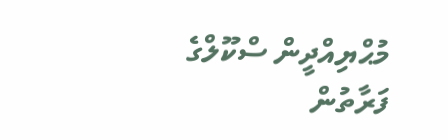މުޙްޔިއްދީން ސްކޫލްގެ ފަރާތުން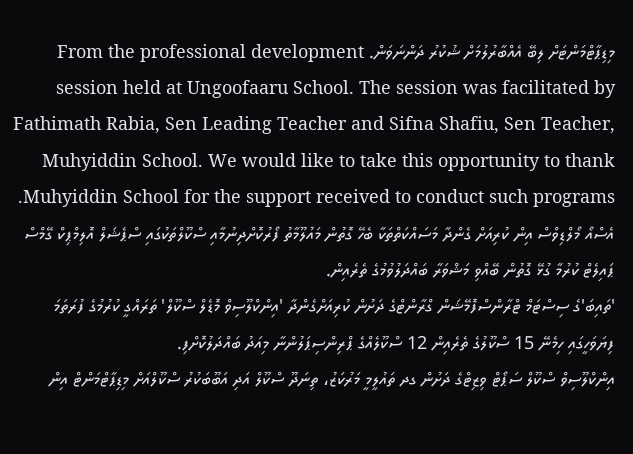މިޑިޕާޓްމަންޓަށް ލިބޭ އެއްބާރުލުމަށް ޝުކުރު ދަންނަވަން. From the professional development session held at Ungoofaaru School. The session was facilitated by Fathimath Rabia, Sen Leading Teacher and Sifna Shafiu, Sen Teacher, Muhyiddin School. We would like to take this opportunity to thank Muhyiddin School for the support received to conduct such programs.
އެސްއޯ މޯލްޑިވްސް އިން ކުރިއަށް ގެންދާ މަސައްކަތްތަކާ ބެހޭ ގޮތުން މައުލޫމާތު ފޯރުކޮށްދިނުމާއި ސްކޫލްތަކުގައި ސްޕެޝަލް އޮލިމްޕިކް ގޭމްސް ޕައިލެޓް ކުރުމާ ގުޅޭ ގޮތުން ބޭއްވި މަޝްވަރާ ބައްދަލުވުމުގެ ތެރެއިން.
'ތައިބަ'ގެ ސިސްޓަމް ޓްރާންސްފޮމޭޝަން ގްރާންޓްގެ ދަށުން ކުރިއަށްގެންދާ 'އިންކްލޫސިވް މޮޑެލް ސްކޫލް' ތަރައްގީ ކުރުމުގެ ފުރަތަމަ ފިޔަވަހީގައި ހިމެނޭ 15 ސްކޫލުގެ ތެރެއިން 12 ސްކޫލެއްގެ ޕްރިންސިޕަލުންނާ މިއަދު ބައްދަލުކޮށްފި.
އިންކްލޫސިވް ސްކޫލް ސަޕޯޓް ވިޒިޓްގެ ދަށުން ގދ ތައުލީމީ މަރުކަޒު، ތިނަދޫ ސްކޫލް އަދި އަބޫބަކުރު ސްކޫލްއަށް މިޑިޕާޓްމަންޓް އިން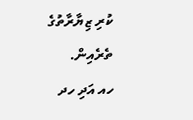ކުރި ޒިޔާރާތުގެ ތެރެއިން.
ހއ އަދި ހދ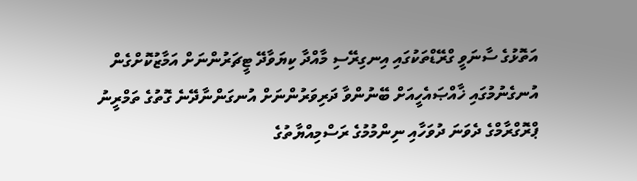އަތޮޅުގެ ސާނަވީ ގްރޭޑްތަކުގައި އިނގިރޭސި މާއްދާ ކިޔަވާދޭ ޓީޗަރުންނަށް އަމާޒުކޮށްގެން އުނގެނުމުގައި ޚާއްޞައެހީއަށް ބޭނުންވާ ދަރިވަރުންނަށް އުނގަންނާދޭނެ ގޮތުގެ ތަމްރީނު ޕްރޮގްރާމްގެ ދެވަނަ ދުވަހާއި ނިންމުމުގެ ރަސްމިއްޔާތުގެ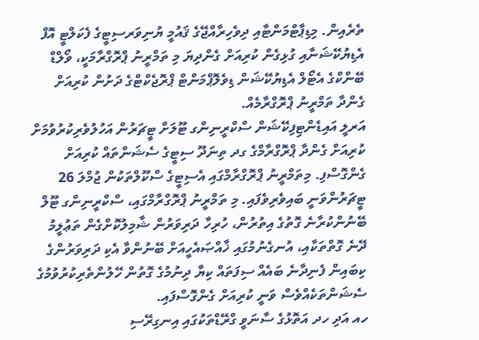ތެރެއިން. މިޑިޕާޓްމަންޓާއި ދިވެހިރާއްޖޭގެ ޤައުމީ ޔުނިވަރސިޓީގެ ފެކަލްޓީ އޮފް އެޑިޔުކޭޝަނާއި ގުޅިގެން ކުރިއަށް ގެންދިޔަ މި ތަމްރީނު ޕްރޮގްރާމަކީ، ވޯލްޑް ބޭންކްގެ އެޓޯލް އެޑިޔުކޭޝަން ޑިވެލޮޕްމަންޓް ޕްރޮޖެކްޓްގެ ދަށުން ކުރިއަށް ގެންދާ ތަމްރީނު ޕްރޮގްރާމެއް.
އަރލީ އައިޑެންޓިފިކޭޝަން ސްކްރީނިންގ ޓޫލަށް ޓީޗަރުން އަހުލުވެރިކުރުވުމަށް ކުރިއަށް ގެންދާ ޕްރޮގްރާމްގެ ގދ ތިނަދޫ ސިޓީގެ ސެޝަންތައް ކުރިއަށް ގެންގޮސްފި. މިތަމްރީނު ޕްރޮގްރާމްގައި އެސިޓީގެ ސްކޫލްތަކުން ޖުމްލަ 26 ޓީޗަރުންވަނީ ބައިވެރިވެފައި. މި ތަމްރީނު ޕްރޮގްރާމްގައި، ސްކްރީނިންގ ޓޫލް ބޭނުންކުރާނެ ގޮތުގެ އިތުރުން، ހުރިހާ ދަރިވަރުން ޝާމިލުކޮށްގެން ތަޢުލީމު ދޭނެ ގޮތްތަކާއި، އުނގެނުމުގައި ޚާއްޞައެހީއަށް ބޭނުންވާ އެކި ދަރިވަރުންގެ ކިބައިން ފެނިދާނެ ބައެއް ސިފަތައް ކިޔާ ދިނުމުގެ ގޮތުން ހޭލުންތެރިކުރުވުމުގެ ސެޝަންތަކެއްވެސް ވަނީ ކުރިއަށް ގެންގޮސްފައި.
ހއ އަދި ހދ އަތޮޅުގެ ސާނަވީ ގްރޭޑްތަކުގައި އިނގިރޭސި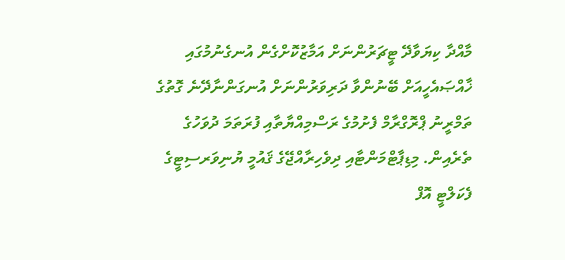މާއްދާ ކިޔަވާދޭ ޓީޗަރުންނަށް އަމާޒުކޮށްގެން އުނގެނުމުގައި ޚާއްޞައެހީއަށް ބޭނުންވާ ދަރިވަރުންނަށް އުނގަންނާދޭނެ ގޮތުގެ ތަމްރީނު ޕްރޮގްރާމް ފެށުމުގެ ރަސްމިއްޔާތާއި ފުރަތަމަ ދުވަހުގެ ތެރެއިން. މިޑިޕާޓްމަންޓާއި ދިވެހިރާއްޖޭގެ ޤައުމީ ޔުނިވަރސިޓީގެ ފެކަލްޓީ އޮފް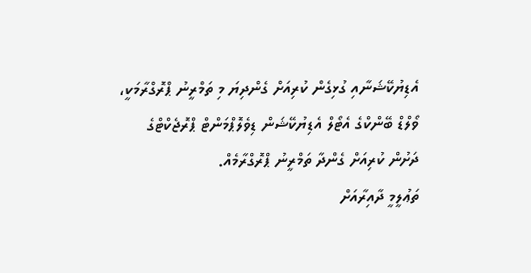އެޑިޔުކޭޝަނާއި ގުޅިގެން ކުރިއަށް ގެންދިޔަ މި ތަމްރީނު ޕްރޮގްރާމަކީ، ވޯލްޑް ބޭންކްގެ އެޓޯލް އެޑިޔުކޭޝަން ޑިވެލޮޕްމަންޓް ޕްރޮޖެކްޓްގެ ދަށުން ކުރިއަށް ގެންދާ ތަމްރީނު ޕްރޮގްރާމެއް.
ތަޢުލީމީ ދާއިރާއަށް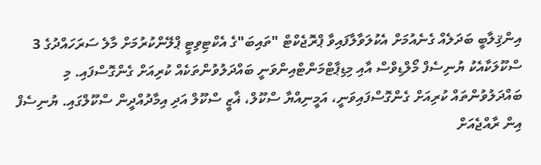އިންޤިލާބީ ބަދަލެއް ގެނެއުމަށް އެކުލަވާލާފައިވާ ޕްރޮޖެކްޓް "ތައިބަ"ގެ އެކްޓިވިޓީ ޕްލޭންކުރުމަށް މާލެ ސަރަހައްދުގެ 3 ސްކޫލަކާއެކު ޔުނިސެފް މޯލްޑިވްސް އާއި މިޑިޕާޓްމަންޓްއިންވަނީ ބައްދަލުވުންތަކެއް ކުރިއަށް ގެންގޮސްފައި. މި ބައްދަލުވުންތައް ކުރިއަށް ގެންގޮސްފައިވަނީ، އަމީނިއްޔާ ސްކޫލް، ޣާޒީ ސްކޫލް އަދި އިމާދުއްދީން ސްކޫލްގައި. ޔުނިސެފް އިން ރާއްޖެއަށް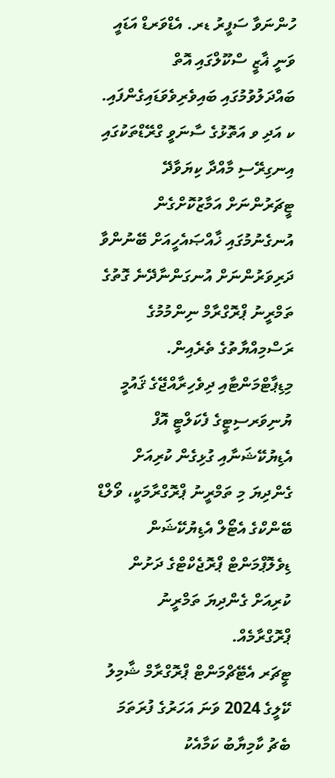ހުންނަވާ ސަފީރު ޑރ. އެޑްވަރޑް އަޑައީ ވަނީ ޣާޒީ ސްކޫލްގައި އޮތް ބައްދަލުވުމުގައި ބައިވެރިވެވަޑައިގެންފައި.
ކ އަދި ވ އަތޮޅުގެ ސާނަވީ ގްރޭޑްތަކުގައި އިނގިރޭސި މާއްދާ ކިޔަވާދޭ ޓީޗަރުންނަށް އަމާޒުކޮށްގެން އުނގެނުމުގައި ޚާއްޞައެހީއަށް ބޭނުންވާ ދަރިވަރުންނަށް އުނގަންނާދޭނެ ގޮތުގެ ތަމްރީނު ޕްރޮގްރާމް ނިންމުމުގެ ރަސްމިއްޔާތުގެ ތެރެއިން. މިޑިޕާޓްމަންޓާއި ދިވެހިރާއްޖޭގެ ޤައުމީ ޔުނިވަރސިޓީގެ ފެކަލްޓީ އޮފް އެޑިޔުކޭޝަނާއި ގުޅިގެން ކުރިއަށް ގެންދިޔަ މި ތަމްރީނު ޕްރޮގްރާމަކީ، ވޯލްޑް ބޭންކްގެ އެޓޯލް އެޑިޔުކޭޝަން ޑިވެލޮޕްމަންޓް ޕްރޮޖެކްޓްގެ ދަށުން ކުރިއަށް ގެންދިޔަ ތަމްރީނު ޕްރޮގްރާމެއް.
ޓީޗަރ އެޓޭޗްމަންޓް ޕްރޮގްރާމް ޝާމިލު ކޭލީގެ 2024 ވަނަ އަހަރުގެ ފުރަތަމަ ބެޗު ކާމިޔާބު ކަމާއެކު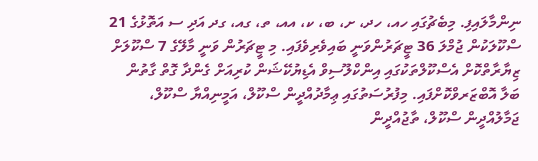ނިންމާލައިފި. މިބެޗުގައި ހއ، ހދ، ށ، ބ، ކ، އއ، ތ، ގއ، ގދ އަދި ސ އަތޮޅުގެ 21 ސްކޫލަކުން ޖުމްލަ 36 ޓީޗަރުންވަނީ ބައިވެރިވެފައި. މި ޓީޗަރުން ވަނީ މާލޭގެ 7 ސްކޫލަށް ޒިޔާރާތްކޮށް އެސްކޫލްތަކުގައި އިންކްލޫސިވް އެޑިޔުކޭޝަން ކުރިއަށް ގެންދާ ގޮތް ގާތުން ބަލާ އޮބްޒަރވްކޮށްފައި. މިފުރުސަތުގައި ޢިމާދުއްދީން ސްކޫލް، އަމީނިއްޔާ ސްކޫލް، ޖަމާލުއްދީން ސްކޫލް، ތާޖުއްދީން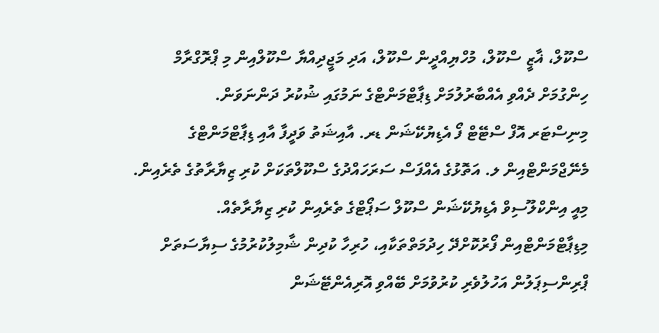ސްކޫލް، ޣާޒީ ސްކޫލް، މުހްޔިއްދީން ސްކޫލް، އަދި މަޖީދިއްޔާ ސްކޫލްއިން މި ޕްރޮގްރާމް ހިންގުމަށް ދެއްވި އެއްބާރުލުމަށް ޑިޕާޓްމަންޓްގެ ނަމުގައި ޝުކުރު ދަންނަވަން.
މިނިސްޓަރ އޮފް ސްޓޭޓް ފޯ އެޑިޔުކޭޝަން ޑރ. އާއިޝަތު ވަދީފާ އާއި ޑިޕާޓްމަންޓްގެ މެނޭޖްމަންޓްއިން ލ. އަތޮޅުގެ އެއްފަސް ސަރަހައްދުގެ ސްކޫލްތަކަށް ކުރި ޒިޔާރާތުގެ ތެރެއިން. މިއީ އިންކްލޫސިވް އެޑިޔުކޭޝަން ސްކޫލް ސަޕޯޓްގެ ތެރެއިން ކުރި ޒިޔާރާތެއް.
މިޑިޕާޓްމަންޓްއިން ފޯރުކޮށްދޭ ހިދުމަތްތަކާއި، ހުރިހާ ކުދިން ޝާމިލުކުރުމުގެ ސިޔާސަތަށް ޕްރިންސިޕަލުން އަހުލުވެރި ކުރުވުމަށް ބޭއްވި އޮރިއެންޓޭޝަން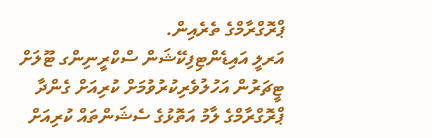ޕްރޮގްރާމްގެ ތެރެއިން.
އަރލީ އައިޑެންޓިފިކޭޝަން ސްކްރީނިންގ ޓޫލަށް ޓީޗަރުން އަހުލުވެރިކުރުވުމަށް ކުރިއަށް ގެންދާ ޕްރޮގްރާމްގެ ލާމު އަތޮޅުގެ ސެޝަންތައް ކުރިއަށް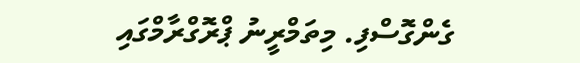ގެންގޮސްފި. މިތަމްރީނު ޕްރޮގްރާމްގައި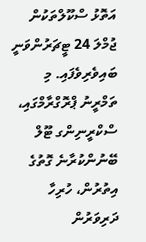އަތޮޅު ސްކޫލްތަކުން ޖުމްލަ 24 ޓީޗަރުންވަނީ ބައިވެރިވެފައި. މި ތަމްރީނު ޕްރޮގްރާމްގައި، ސްކްރީނިންގ ޓޫލް ބޭނުންކުރާނެ ގޮތުގެ އިތުރުން، ހުރިހާ ދަރިވަރުން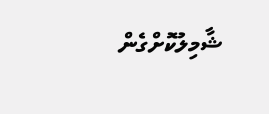ޝާމިލުކޮށްގެން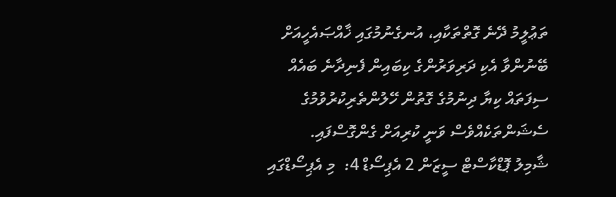ތަޢުލީމު ދޭނެ ގޮތްތަކާއި، އުނގެނުމުގައި ޚާއްޞައެހީއަށް ބޭނުންވާ އެކި ދަރިވަރުންގެ ކިބައިން ފެނިދާނެ ބައެއް ސިފަތައް ކިޔާ ދިނުމުގެ ގޮތުން ހޭލުންތެރިކުރުވުމުގެ ސެޝަންތަކެއްވެސް ވަނީ ކުރިއަށް ގެންގޮސްފައި.
ޝާމިލު ޕޮޑްކާސްޓް ސީޒަން 2 އެޕިސޯޑް 4:  މި އެޕިސޯޑްގައި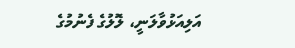އަލިއަޅުވާލަނީ، ލޮލުގެ ފެނުމުގެ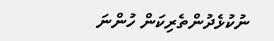ނުކުޅެދުންތެރިކަން ހުންނަ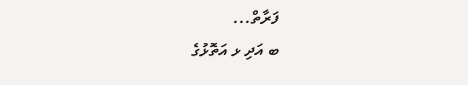ފަރާތް...
ބ އަދި ޅ އަތޮޅުގެ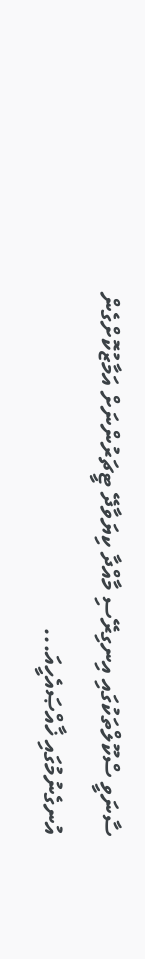ސާނަވީ ސްކޫލްތަކުގައި އިނގިރޭސި މާއްދާ ކިޔަވާދޭ ޓީޗަރުންނަށް އަމާޒުކޮށްގެން އުނގެނުމުގައި ޚާއްޞައެހީއަ...